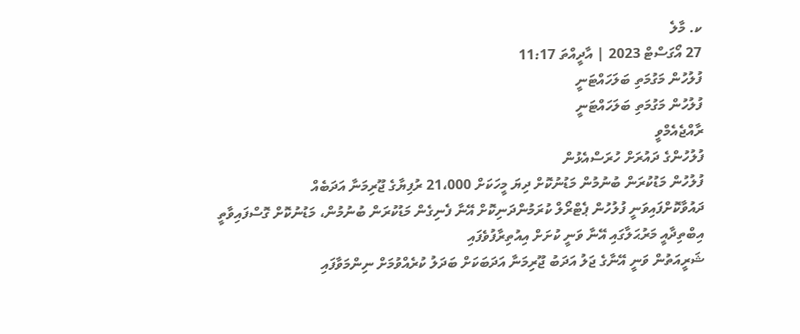ކ. މާލެ
27 އޯގަސްޓް 2023 | އާދީއްތަ 11:17
ފުލުހުން މަގުމަތި ބަލަހައްޓަނީ
ފުލުހުން މަގުމަތި ބަލަހައްޓަނީ
ރާއްޖެއެމްވީ
ފުލުހުންގެ ދައުރަށް ހުރަސްއެޅުން
ފުލުހުން މަޑުކުރަން ބުނުމުން މަޑުނުކޮށް ދިޔަ މީހަކަށް 21،000 ރުފިޔާގެ ޖޫރިމަނާ އަދަބެއް
ދައުވާކޮށްފައިވަނީ ފުލުހުން ޕެޓްރޯލް ކުރަމުންދަނިކޮށް އޭނާ ފެނިގެން މަޑުކުރަން ބުނުމުން، މަޑުނުކޮށް ގޮސްފައިވާތީ
އިބްތިދާއީ މަރުޙަލާގައި އޭނާ ވަނީ ކުށަށް އިއުތިރާފުވެފައި
ޝަރީއަތުން ވަނީ އޭނާގެ ޖަލު އަދަބު ޖޫރިމަނާ އަދަބަކަށް ބަދަލު ކުރެއްވުމަށް ނިންމަވާފައި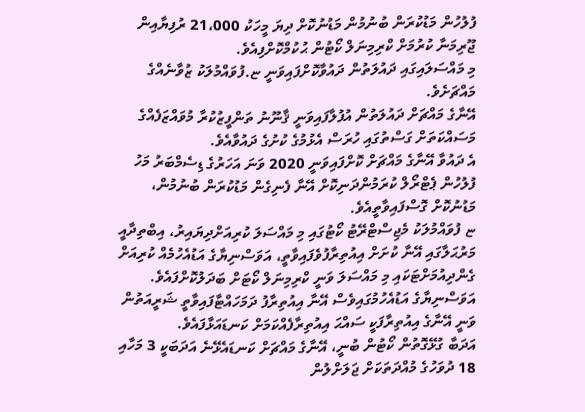ފުލުހުން މަޑުކުރަން ބުނުމުން މަޑުނުކޮށް ދިޔަ މީހަކު 21،000 ރުފިޔާއިން ޖޫރިމަނާ ކުރުމަށް ކްރިމިނަލް ކޯޓުން ޙުކުމްކޮށްފިއެވެ.
މި މައްސަލައިގައި ދައުލަތުން ދައުވާކޮށްފައިވަނީ ޏ.ފުވައްމުލަކު ޒުވާނެއްގެ މައްޗަށެވެ.
އޭނާގެ މައްޗަށް ދައުލަތުން އުފުލާފައިވަނީ ޤާނޫނު ތަންފީޒުކުރާ މުވައްޒަފެއްގެ މަސައްކަތަށް ގަސްތުގައި ހުރަސް އެޅުމުގެ ކުށުގެ ދައުވާއެވެ.
އެ ދައުވާ އޭނާގެ މައްޗަށް ކޮށްފައިވަނީ 2020 ވަނަ އަހަރުގެ ޑިސެމްބަރު މަހު ފުލުހުން ޕެޓްރޯލް ކުރަމުންދަނިކޮށް އޭނާ ފެނިގެން މަޑުކުރަން ބުނުމުން، މަޑުނުކޮށް ގޮސްފައިވާތީއެވެ.
ޏ ފުވައްމުލަކު މެޖިސްޓްރޭޓު ކޯޓުގައި މި މައްސަލަ ކުރިއަށްދިޔައިރު، އިބްތިދާއީ މަރުޙަލާގައި އޭނާ ކުށަށް އިއުތިރާފުވެފައިވާތީ، އަވަސްނިޔާގެ އަޑުއެހުމެއް ކުރިއަށް ގެންދިއުމަށްޓަކައި މި މައްސަލަ ވަނީ ކްރިމިނަލް ކޯޓަށް ބަދަލުކޮށްފައެވެ.
އަވަސްނިޔާގެ އަޑުއެހުމުގައިވެސް އޭނާ އިއުތިރާފު ދަމަހައްޓާފައިވާތީ ޝަރީއަތުން ވަނީ އޭނާގެ އިއުތިރާފަކީ ސައްޙަ އިއުތިރާފެއްކަމަށް ކަނޑައަޅާފައެވެ.
އަދަބާ ގުޅޭގޮތުން ކޯޓުން ބުނީ، އޭނާގެ މައްޗަށް ކަނޑައެޅޭނެ އަދަބަކީ 3 މަހާއި 18 ދުވަހުގެ މުއްދަތަކަށް ޖަލަށްލުން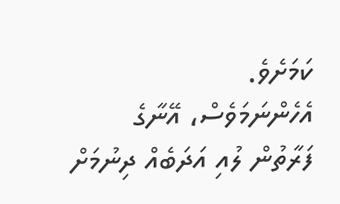ކަމަށެވެ.
އެހެންނަމަވެސް، އޭނާގެ ފަރާތުން ލުއި އަދަބެއް ދިނުމަށް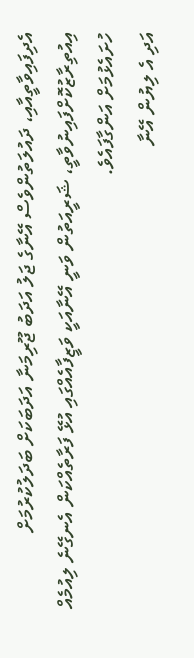އެދިފައިވާތީއާއި، ދައުލަތުންވެސް އޭނާގެ ޖަލު އަދަބު ޖޫރިމަނާ އަދަބަކަށް ބަދަލުކުރުމަށް އިއުތިރާޒުކޮށްފައިނުވާތީ، ޝަރީއަތުން ވަނީ އޭނާއަކީ ވަޒީފާއެއްގައި އުޅޭ ފަރާތެއްކަން އެނގޭނެ ލިއުމެއް ހުށައެޅުމަށް އަންގާފައެވެ.
އަދި އެ ލިޔުން އޭނާ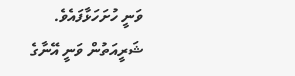ވަނީ ހުށަހަޅާފައެވެ.
ޝަރީއަތުން ވަނީ އޭނާގެ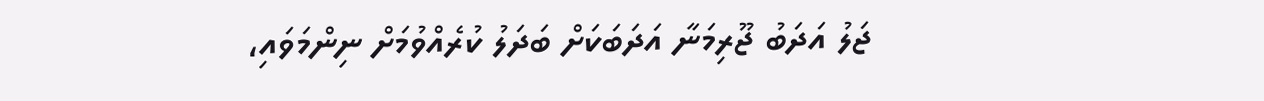ޖަލު އަދަބު ޖޫރިމަނާ އަދަބަކަށް ބަދަލު ކުރެއްވުމަށް ނިންމަވައި،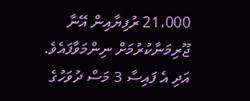21،000 ރުފިޔާއިން އޭނާ ޖޫރިމަނާކުރުމަށް ނިންމަވާފައެވެ.
އަދި އެ ފައިސާ 3 މަސް ދުވަހުގެ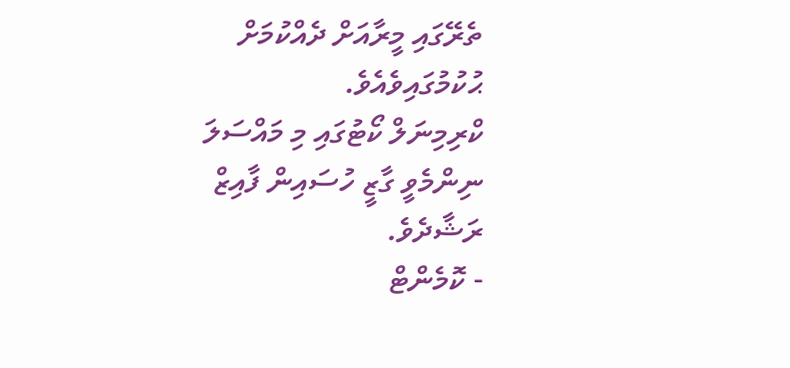ތެރޭގައި މީރާއަށް ދެއްކުމަށް ޙުކުމުގައިވެއެވެ.
ކްރިމިނަލް ކޯޓުގައި މި މައްސަލަ ނިންމެވީ ގާޒީ ހުސައިން ފާއިޒް ރަޝާދެވެ.
- ކޮމެންޓް